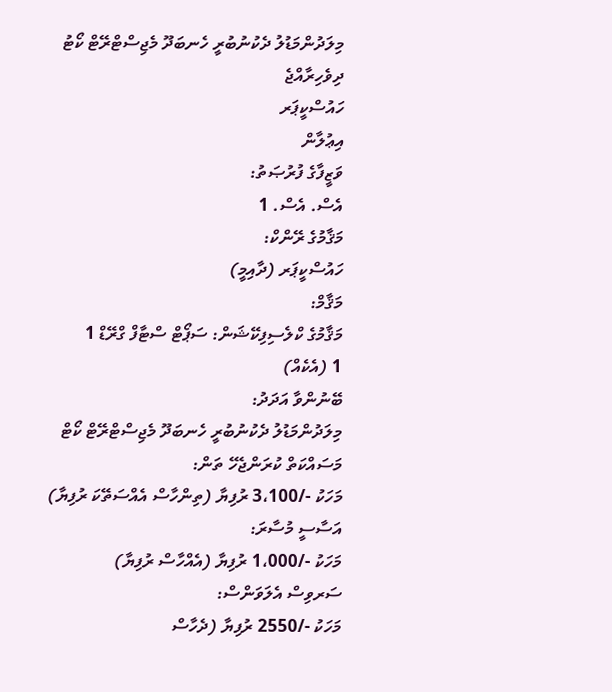މިލަދުންމަޑުލު ދެކުނުބުރީ ހެނބަދޫ މެޖިސްޓްރޭޓް ކޯޓު
ދިވެހިރާއްޖެ
ހައުސްކީޕަރ
އިޢުލާން
ވަޒީފާގެ ފުރުޞަތު:
އެސް. އެސް. 1
މަޤާމުގެ ރޭންކް:
ހައުސްކީޕަރ (ދާއިމީ)
މަޤާމް:
މަޤާމުގެ ކްލެސިފިކޭޝަން: ސަޕޯޓް ސްޓާފް ގްރޭޑް 1
1 (އެކެއް)
ބޭނުންވާ އަދަދު:
މިލަދުންމަޑުލު ދެކުނުބުރީ ހެނބަދޫ މެޖިސްޓްރޭޓް ކޯޓް
މަސައްކަތް ކުރަންޖެހޭ ތަން:
މަހަކު -/3،100 ރުފިޔާ (ތިންހާސް އެއްސަތޭކަ ރުފިޔާ)
އަސާސީ މުސާރަ:
މަހަކު -/1،000 ރުފިޔާ (އެއްހާސް ރުފިޔާ)
ސަރވިސް އެލަވަންސް:
މަހަކު -/2550 ރުފިޔާ (ދެހާސް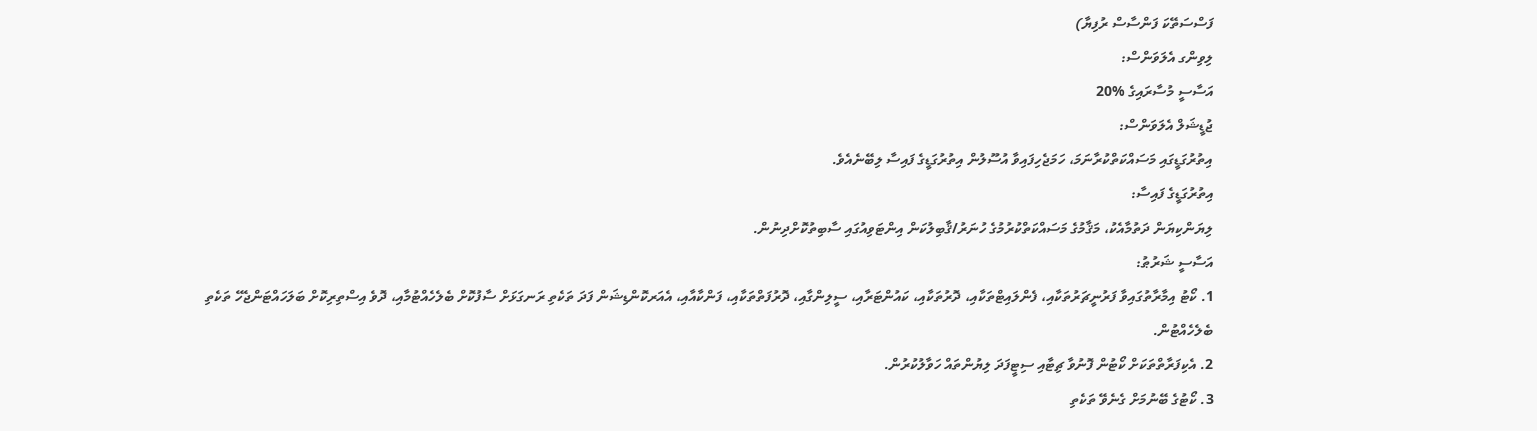ފަސްސަތޭކަ ފަންސާސް ރުފިޔާ)
ލިވިންގ އެލަވަންސް:
އަސާސީ މުސާރައިގެ %20
ޖުޑީޝަލް އެލަވަންސް:
އިތުރުގަޑީގައި މަސައްކަތްކުރާނަމަ، ހަމަޖެހިފައިވާ އުސޫލުން އިތުރުގަޑީގެ ފައިސާ ލިބޭނެއެވެ.
އިތުރުގަޑީގެ ފައިސާ:
ލިޔަންކިޔަން ދަތުމާއެކު، މަޤާމުގެ މަސައްކަތްކުރުމުގެ ހުނަރު/ޤާބިލުކަން އިންޓަވިއުގައި ސާބިތުކޮށްދިނުން.
އަސާސީ ޝަރުޠު:
1. ކޯޓު އިމާރާތުގައިވާ ފަރުނީޗަރުތަކާއި، ފެންލައިޓްތަކާއި، ދޮރުތަކާއި، ކައުންޓަރާއި، ސީލިންގާއި، ދޮރުފަތްތަކާއި، ފަންކާއާއި، އެއަރކޮންޑިޝަން ފަދަ ތަކެތި ރަނގަޅަށް ސާފުކޮށް ބެލެހެއްޓުމާއި، ދޮވެ އިސްތިރިކޮށް ބަލަހައްޓަންޖެހޭ ތަކެތި ބެލެހެއްޓުން.
2. އެކިފަރާތްތަކަށް ކޯޓުން ފޮނުވާ ޗިޓާއި ސިޓީފަދަ ލިޔުންތައް ހަވާލުކުރުން.
3. ކޯޓުގެ ބޭނުމަށް ގެނެވޭ ތަކެތި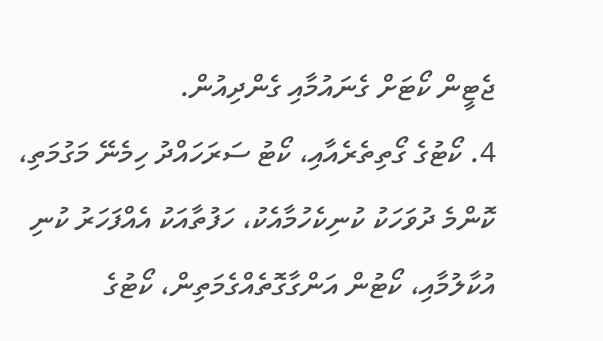ޖެޓީން ކޯޓަށް ގެނައުމާއި ގެންދިއުން.
4. ކޯޓުގެ ގޯތިތެރެއާއި، ކޯޓު ސަރަހައްދު ހިމެނޭ މަގުމަތި، ކޮންމެ ދުވަހަކު ކުނިކެހުމާއެކު، ހަފުތާއަކު އެއްފަހަރު ކުނި އުކާލުމާއި، ކޯޓުން އަންގާގޮތެއްގެމަތިން، ކޯޓުގެ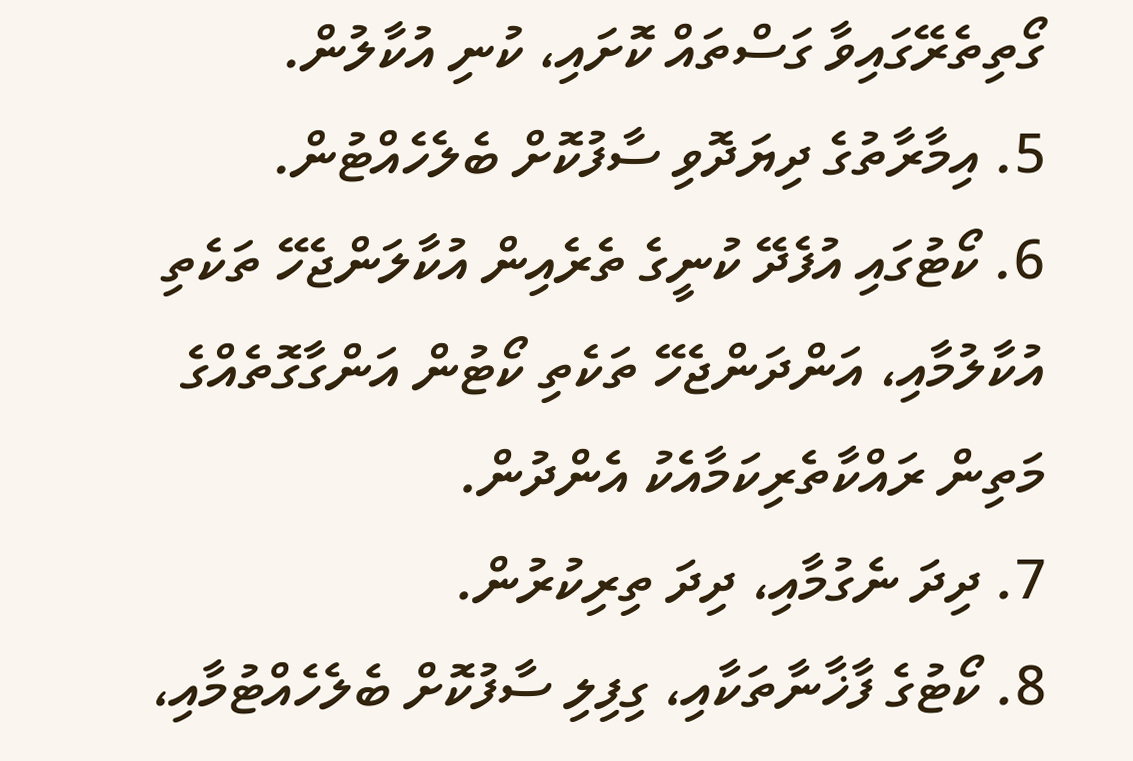ގޯތިތެރޭގައިވާ ގަސްތައް ކޮށައި، ކުނި އުކާލުން.
5. އިމާރާތުގެ ދިޔަދޮވި ސާފުކޮށް ބެލެހެއްޓުން.
6. ކޯޓުގައި އުފެދޭ ކުނީގެ ތެރެއިން އުކާލަންޖެހޭ ތަކެތި އުކާލުމާއި، އަންދަންޖެހޭ ތަކެތި ކޯޓުން އަންގާގޮތެއްގެ މަތިން ރައްކާތެރިކަމާއެކު އެންދުން.
7. ދިދަ ނެގުމާއި، ދިދަ ތިރިކުރުން.
8. ކޯޓުގެ ފާޚާނާތަކާއި، ގިފިލި ސާފުކޮށް ބެލެހެއްޓުމާއި،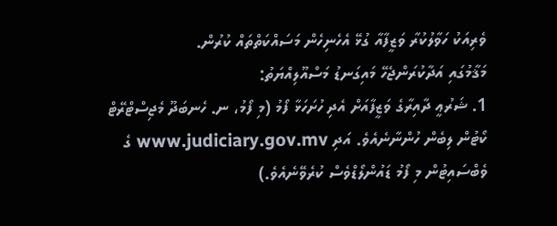ވެރިއަކު ހަވާލުކުރާ ވަޒީފާއާ ގުޅޭ އެހެނިހެން މަސައްކަތްތައް ކުރުން.
މަޤާމުގައި އަދާކުރަންޖެހޭ މައިގަނޑު މަސްއޫލިއްޔަތު:
1. ޝަރުޢީ ދާއިރާގެ ވަޒީފާއަށް އެދި ހުށަހަޅާ ފޯމު (މި ފޯމު، ނ. ހެނބަދޫ މެޖިސްޓްރޭޓް ކޯޓުން ލިބެން ހުންނާނެއެވެ. އަދި www.judiciary.gov.mv ގެ ވެބްސައިޓުން މި ފޯމު ޑައުންލޯޑްވެސް ކުރެވޭނެއެވެ.)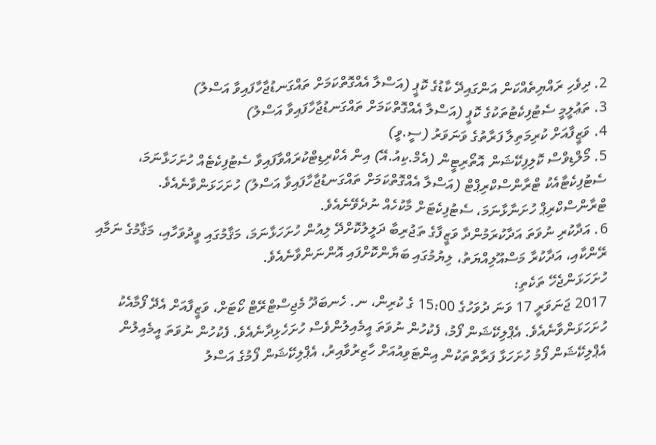2. ދިވެހި ރައްޔިތެއްކަން އަންގައިދޭ ކާޑުގެ ކޮޕީ (އަސްލާ އެއްގޮތްކަމަށް ތައްގަނޑުޖާހާފައިވާ އަސްލު)
3. ތަޢުލީމީ ސެޓުފިކެޓުތަކުގެ ކޮޕީ (އަސްލާ އެއްގޮތްކަމަށް ތައްގަނޑުޖާހާފައިވާ އަސްލު)
4. ވަޒީފާއަށް ކުރިމަތިލާ ފަރާތުގެ ވަނަވަރު (ސީ.ވީ)
5. މޯލްޑިވްސް ކޮލިފިކޭޝަން އޮތޯރިޓީން (އެމް.ކިއު.އޭ) އިން އެކްރިޑިޓްކުރައްވާފައިވާ ސެޓުފިކެޓެއް ހުށަހަޅާނަމަ، ސެޓުފިކެޓާއެކު ޓްރާންސްކްރިޕްޓް (އަސްލާ އެއްގޮތްކަމަށް ތައްގަނޑުޖާހާފައިވާ އަސްލު) ހުށަހަޅަންވާނެއެވެ. ޓްރާންސްކްރިޕް ހުށަނާޅާނަމަ، ސެޓުފިކެޓަށް މާކުހެއް ނުދެވޭނެއެވެ.
6. އަދާކުރި ނުވަތަ އަދާކުރަމުންދާ ވަޒީފާގެ ތަޖުރިބާ ދަލީލުކޮށްދޭ ލިއުން ހުށަހަޅާނަމަ، މަޤާމުގައި ވީދުވަހާއި، މަޤާމުގެ ނަމާއި ރޭންކާއި، އަދާކުރާ މަސްއޫލިއްޔަތު، ލިޔުމުގައި ބަޔާންކޮށްފައި އޮންނަންވާނެއެވެ.
ހުށަހަޅަންޖެހޭ ތަކެތި:
2017 ޖަނަވަރީ 17 ވަނަ ދުވަހުގެ 15:00 ގެ ކުރިން، ނ. ހެނބަދޫ މެޖިސްޓްރޭޓް ކޯޓަށް، ވަޒީފާއަށް އެދޭ ފޯމާއެކު ހުށަހަޅަންވާނެއެވެ. އެޕްލިކޭޝަން ފޯމު، ފެކުހުން ނުވަތަ އީމެއިލުންވެސް ހުށަހެޅިދާނެއެވެ. ފެކުހުން ނުވަތަ އީމެއިލުން އެޕްލިކޭޝަން ފޯމު ހުށަހަޅާ ފަރާތްތަކުން އިންޓަވިއުއަށް ހާޒިރުވާއިރު، އެޕްލިކޭޝަން ފޯމުގެ އަސްލު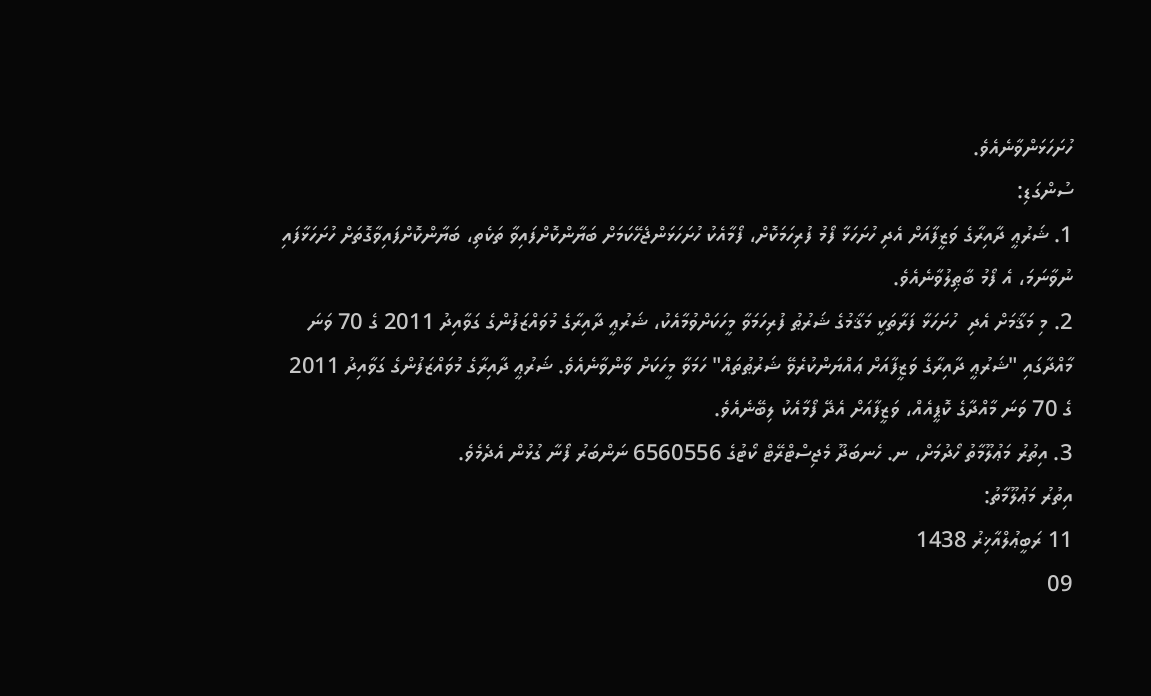ހުށަހަޅަންވާނެއެވެ.
ސުންގަޑި:
1. ޝަރުޢީ ދާއިރާގެ ވަޒީފާއަށް އެދި ހުށަހަޅާ ފޯމު ފުރިހަމަކޮށް، ފޯމާއެކު ހުށަހަޅަންޖެހޭކަމަށް ބަޔާންކޮށްފައިވާ ތަކެތި، ބަޔާންކޮށްފައިވާގޮތަށް ހުށަހަޅާފައި ނުވާނަމަ، އެ ފޯމު ބާޠިލުވާނެއެވެ.
2. މި މަޤާމަށް އެދި  ހުށަހަޅާ ފަރާތަކީ މަޤާމުގެ ޝަރުޠު ފުރިހަމަވާ މީހަކަށްވުމާއެކު، ޝަރުޢީ ދާއިރާގެ މުވައްޒަފުންގެ ގަވާއިދު 2011 ގެ 70 ވަނަ މާއްދާގައި "ޝަރުޢީ ދާއިރާގެ ވަޒީފާއަށް ޢައްޔަންކުރެވޭ ޝަރުޠުތައް" ހަމަވާ މީހަކަށް ވާންވާނެއެވެ. ޝަރުޢީ ދާއިރާގެ މުވައްޒަފުންގެ ގަވާއިދު 2011 ގެ 70 ވަނަ މާއްދާގެ ކޮޕީއެއް، ވަޒީފާއަށް އެދޭ ފޯމާއެކު ލިބޭނެއެވެ.
3. އިތުރު މަޢުލޫމާތު ހޯދުމަށް، ނ. ހެނބަދޫ މެޖިސްޓްރޭޓް ކޯޓުގެ 6560556 ނަންބަރު ފޯނާ ގުޅުން އެދެމެވެ.
އިތުރު މަޢުލޫމާތު:
11 ރަބީޢުލްއާޚިރު 1438
09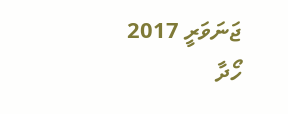ޖަނަވަރީ 2017
ހޯދާ